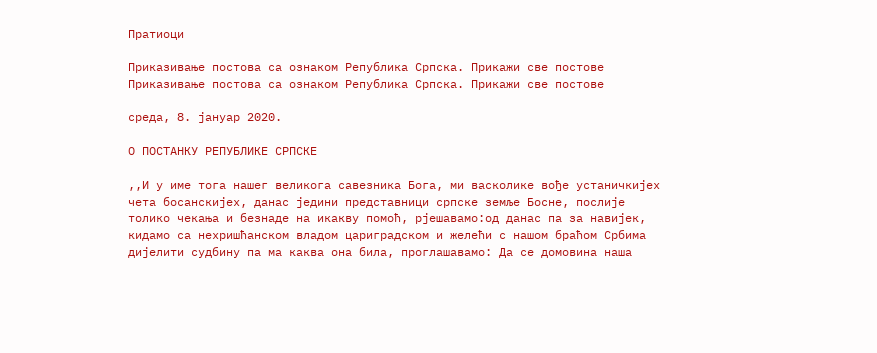Пратиоци

Приказивање постова са ознаком Република Српска. Прикажи све постове
Приказивање постова са ознаком Република Српска. Прикажи све постове

среда, 8. јануар 2020.

О ПОСТАНКУ РЕПУБЛИКЕ СРПСКЕ

,,И у име тога нашег великога савезника Бога, ми васколике вође устаничкијех чета босанскијех, данас једини представници српске земље Босне, послије толико чекања и безнаде на икакву помоћ, рјешавамо:од данас па за навијек, кидамо са нехришћанском владом цариградском и желећи с нашом браћом Србима дијелити судбину па ма каква она била, проглашавамо: Да се домовина наша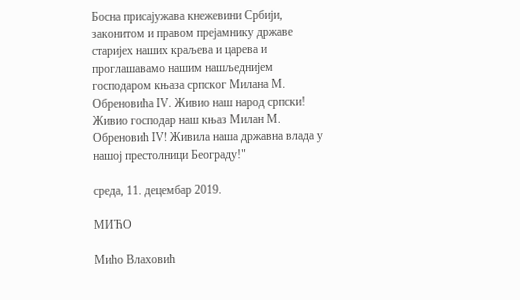Босна присајужава кнежевини Србији, законитом и правом прејамнику државе старијех наших краљева и царева и проглашавамо нашим нашљеднијем господаром књаза српског Милана М. Обреновића IV. Живио наш народ српски! Живио господар наш књаз Милан М. Обреновић IV! Живила наша државна влада у нашој престолници Београду!"

среда, 11. децембар 2019.

МИЋО

Мићо Влаховић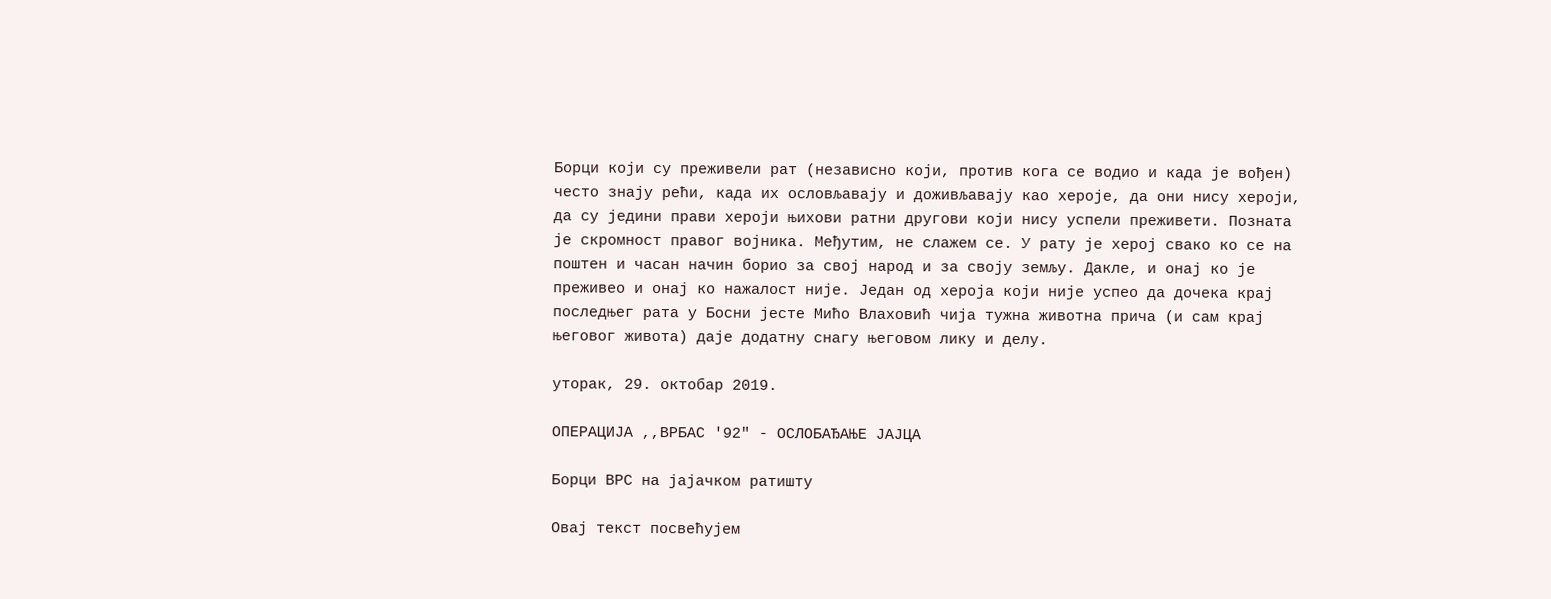Борци који су преживели рат (независно који, против кога се водио и када је вођен) често знају рећи, када их ословљавају и доживљавају као хероје, да они нису хероји, да су једини прави хероји њихови ратни другови који нису успели преживети. Позната је скромност правог војника. Међутим, не слажем се. У рату је херој свако ко се на поштен и часан начин борио за свој народ и за своју земљу. Дакле, и онај ко је преживео и онај ко нажалост није. Један од хероја који није успео да дочека крај последњег рата у Босни јесте Мићо Влаховић чија тужна животна прича (и сам крај његовог живота) даје додатну снагу његовом лику и делу.

уторак, 29. октобар 2019.

ОПЕРАЦИЈА ,,ВРБАС '92" - ОСЛОБАЂАЊЕ ЈАЈЦА

Борци ВРС на јајачком ратишту

Овај текст посвећујем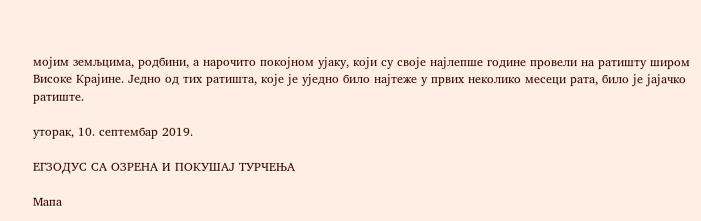мојим земљцима, родбини, а нарочито покојном ујаку, који су своје најлепше године провели на ратишту широм Високе Крајине. Једно од тих ратишта, које је уједно било најтеже у првих неколико месеци рата, било је јајачко ратиште.

уторак, 10. септембар 2019.

ЕГЗОДУС СА ОЗРЕНА И ПОКУШАЈ ТУРЧЕЊА

Мапа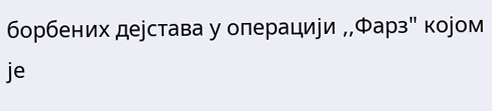борбених дејстава у операцији ,,Фарз" којом је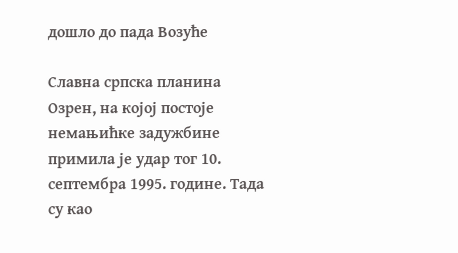дошло до пада Возуће

Славна српска планина Озрен, на којој постоје немањићке задужбине примила је удар тог 10. септембра 1995. године. Тада су као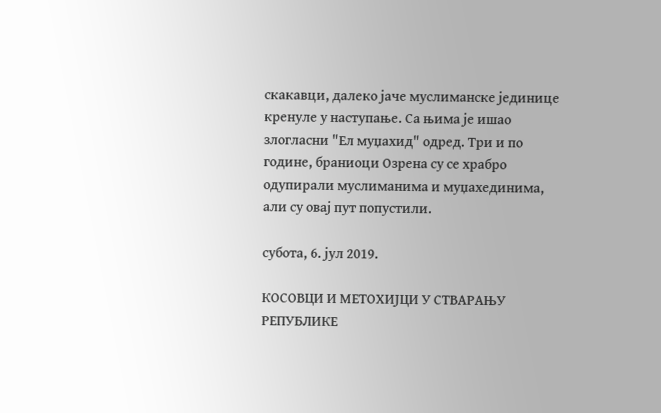скакавци, далеко јаче муслиманске јединице кренуле у наступање. Са њима је ишао злогласни "Ел муџахид" одред. Три и по године, браниоци Озрена су се храбро одупирали муслиманима и муџахединима, али су овај пут попустили.

субота, 6. јул 2019.

КОСОВЦИ И МЕТОХИЈЦИ У СТВАРАЊУ РЕПУБЛИКЕ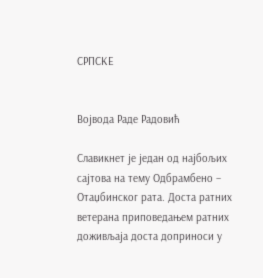СРПСКЕ


Војвода Раде Радовић

Славикнет је један од најбољих сајтова на тему Одбрамбено – Отаџбинског рата. Доста ратних ветерана приповедањем ратних доживљаја доста доприноси у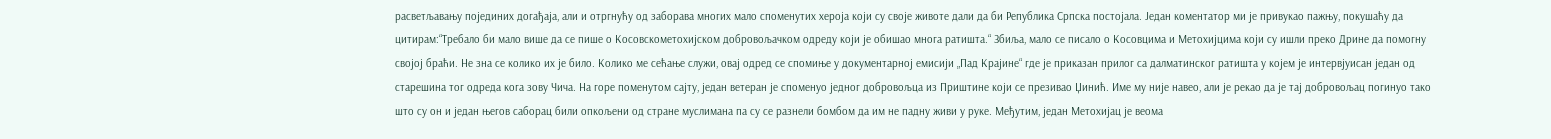расветљавању појединих догађаја, али и отргнућу од заборава многих мало споменутих хероја који су своје животе дали да би Република Српска постојала. Један коментатор ми је привукао пажњу, покушаћу да цитирам:“Требало би мало више да се пише о Косовскометохијском добровољачком одреду који је обишао многа ратишта.“ Збиља, мало се писало о Косовцима и Метохијцима који су ишли преко Дрине да помогну својој браћи. Не зна се колико их је било. Колико ме сећање служи, овај одред се спомиње у документарној емисији „Пад Крајине“ где је приказан прилог са далматинског ратишта у којем је интервјуисан један од старешина тог одреда кога зову Чича. На горе поменутом сајту, један ветеран је споменуо једног добровољца из Приштине који се презивао Џинић. Име му није навео, али је рекао да је тај добровољац погинуо тако што су он и један његов саборац били опкољени од стране муслимана па су се разнели бомбом да им не падну живи у руке. Међутим, један Метохијац је веома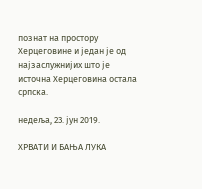познат на простору Херцеговине и један је од најзаслужнијих што је источна Херцеговина остала српска.

недеља, 23. јун 2019.

ХРВАТИ И БАЊА ЛУКА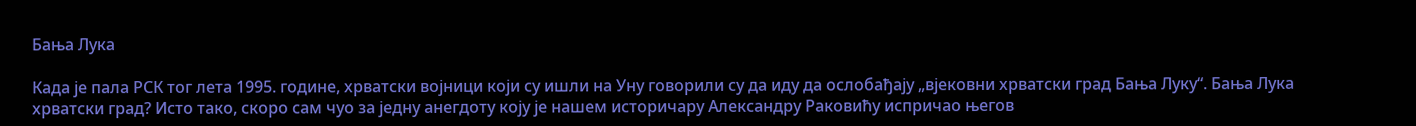Бања Лука

Када је пала РСК тог лета 1995. године, хрватски војници који су ишли на Уну говорили су да иду да ослобађају „вјековни хрватски град Бања Луку“. Бања Лука хрватски град? Исто тако, скоро сам чуо за једну анегдоту коју је нашем историчару Александру Раковићу испричао његов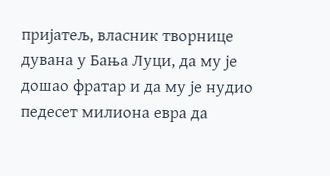пријатељ, власник творнице дувана у Бања Луци, да му је дошао фратар и да му је нудио педесет милиона евра да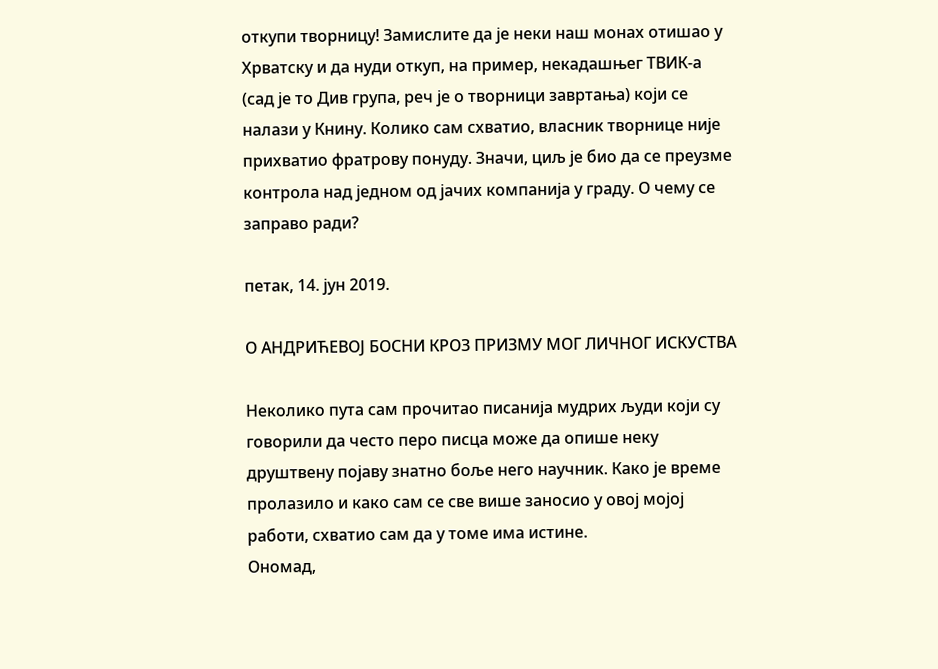откупи творницу! Замислите да је неки наш монах отишао у Хрватску и да нуди откуп, на пример, некадашњег ТВИК-а (сад је то Див група, реч је о творници завртања) који се налази у Книну. Колико сам схватио, власник творнице није прихватио фратрову понуду. Значи, циљ је био да се преузме контрола над једном од јачих компанија у граду. О чему се заправо ради?

петак, 14. јун 2019.

О АНДРИЋЕВОЈ БОСНИ КРОЗ ПРИЗМУ МОГ ЛИЧНОГ ИСКУСТВА

Неколико пута сам прочитао писанија мудрих људи који су говорили да често перо писца може да опише неку друштвену појаву знатно боље него научник. Како је време пролазило и како сам се све више заносио у овој мојој работи, схватио сам да у томе има истине.
Ономад,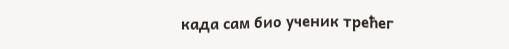када сам био ученик трећег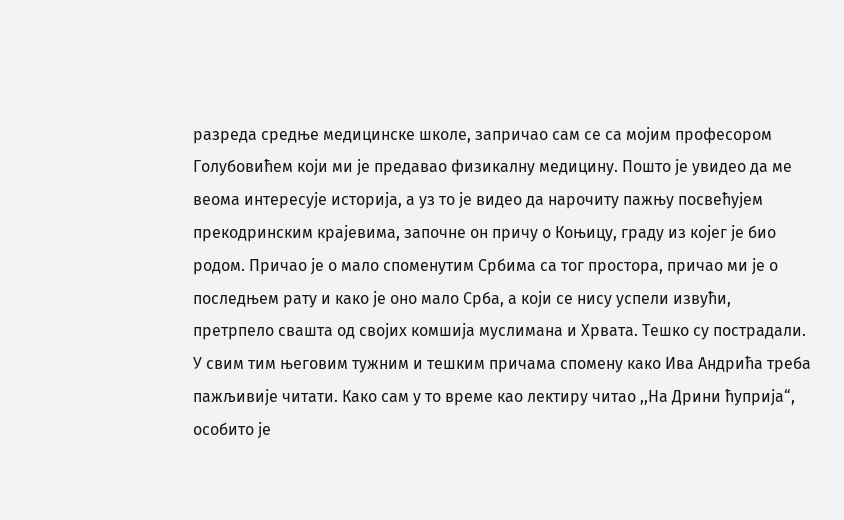разреда средње медицинске школе, запричао сам се са мојим професором Голубовићем који ми је предавао физикалну медицину. Пошто је увидео да ме веома интересује историја, а уз то је видео да нарочиту пажњу посвећујем прекодринским крајевима, започне он причу о Коњицу, граду из којег је био родом. Причао је о мало споменутим Србима са тог простора, причао ми је о последњем рату и како је оно мало Срба, а који се нису успели извући, претрпело свашта од својих комшија муслимана и Хрвата. Тешко су пострадали. У свим тим његовим тужним и тешким причама спомену како Ива Андрића треба пажљивије читати. Како сам у то време као лектиру читао ,,На Дрини ћуприја“, особито је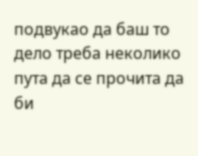подвукао да баш то дело треба неколико пута да се прочита да би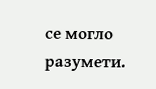се могло разумети.